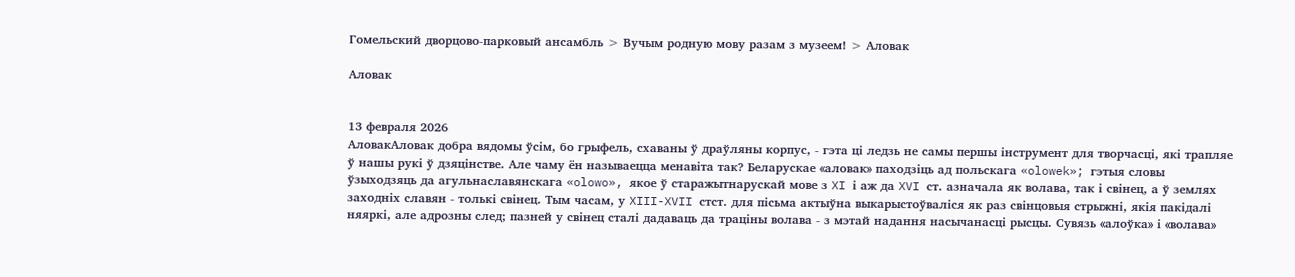Гомельский дворцово-парковый ансамбль > Вучым родную мову разам з музеем! > Аловак

Аловак


13 февраля 2026
АловакАловак добра вядомы ўсім, бо грыфель, схаваны ў драўляны корпус, - гэта ці ледзь не самы першы інструмент для творчасці, які трапляе ў нашы рукі ў дзяцінстве. Але чаму ён называецца менавіта так? Беларускае «аловак» паходзіць ад польскага «olowek»; гэтыя словы ўзыходзяць да агульнаславянскага «olowo», якое ў старажытнарускай мове з XI і аж да XVI ст. азначала як волава, так і свінец, а ў землях заходніх славян - толькі свінец. Тым часам, у XIII-XVII стст. для пісьма актыўна выкарыстоўваліся як раз свінцовыя стрыжні, якія пакідалі няяркі, але адрозны след; пазней у свінец сталі дадаваць да траціны волава - з мэтай надання насычанасці рысцы. Сувязь «алоўка» і «волава»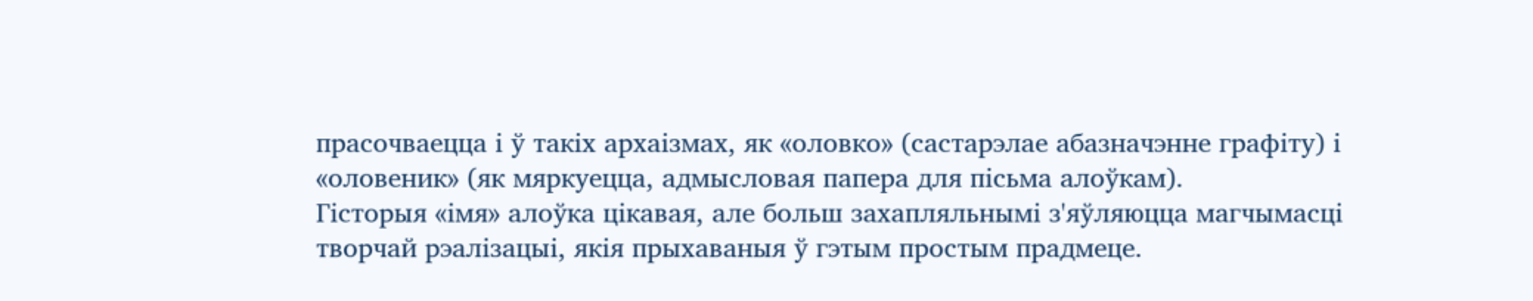прасочваецца і ў такіх архаізмах, як «оловко» (састарэлае абазначэнне графіту) і «оловеник» (як мяркуецца, адмысловая папера для пісьма алоўкам).
Гісторыя «імя» алоўка цікавая, але больш захапляльнымі з'яўляюцца магчымасці творчай рэалізацыі, якія прыхаваныя ў гэтым простым прадмеце.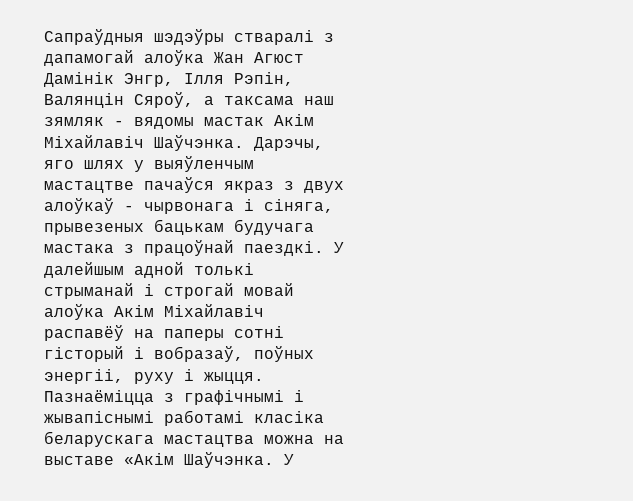Сапраўдныя шэдэўры стваралі з дапамогай алоўка Жан Агюст Дамінік Энгр, Ілля Рэпін, Валянцін Сяроў, а таксама наш зямляк - вядомы мастак Акім Міхайлавіч Шаўчэнка. Дарэчы, яго шлях у выяўленчым мастацтве пачаўся якраз з двух алоўкаў - чырвонага і сіняга, прывезеных бацькам будучага мастака з працоўнай паездкі. У далейшым адной толькі стрыманай і строгай мовай алоўка Акім Міхайлавіч распавёў на паперы сотні гісторый і вобразаў, поўных энергіі, руху і жыцця. Пазнаёміцца з графічнымі і жывапіснымі работамі класіка беларускага мастацтва можна на выставе «Акім Шаўчэнка. У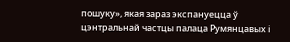пошуку», якая зараз экспануецца ў цэнтральнай частцы палаца Румянцавых і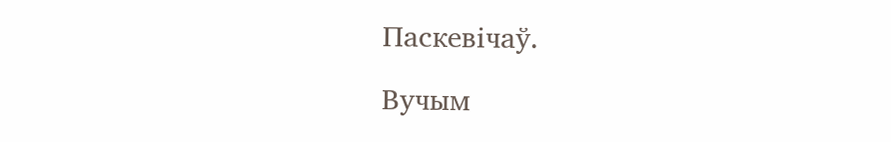Паскевічаў.

Вучым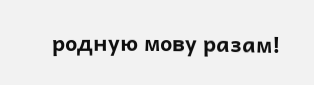родную мову разам!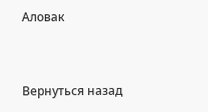Аловак


Вернуться назад